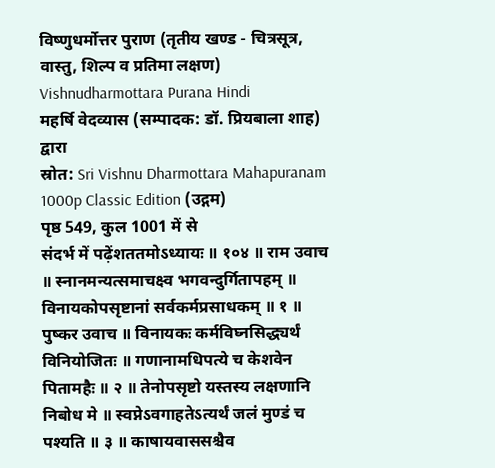विष्णुधर्मोत्तर पुराण (तृतीय खण्ड - चित्रसूत्र, वास्तु, शिल्प व प्रतिमा लक्षण)
Vishnudharmottara Purana Hindi
महर्षि वेदव्यास (सम्पादक: डॉ. प्रियबाला शाह) द्वारा
स्रोत: Sri Vishnu Dharmottara Mahapuranam 1000p Classic Edition (उद्गम)
पृष्ठ 549, कुल 1001 में से
संदर्भ में पढ़ेंशततमोऽध्यायः ॥ १०४ ॥ राम उवाच ॥ स्नानमन्यत्समाचक्ष्व भगवन्दुर्गितापहम् ॥ विनायकोपसृष्टानां सर्वकर्मप्रसाधकम् ॥ १ ॥
पुष्कर उवाच ॥ विनायकः कर्मविघ्नसिद्ध्यर्थं विनियोजितः ॥ गणानामधिपत्ये च केशवेन पितामहैः ॥ २ ॥ तेनोपसृष्टो यस्तस्य लक्षणानि
निबोध मे ॥ स्वप्नेऽवगाहतेऽत्यर्थं जलं मुण्डं च पश्यति ॥ ३ ॥ काषायवाससश्चैव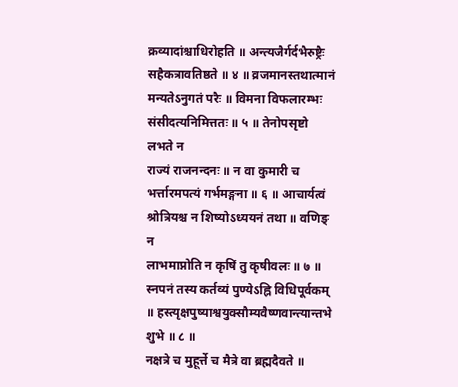क्रव्यादांश्चाधिरोहति ॥ अन्त्यजैर्गर्दभैरुष्ट्रैः
सहैकत्रावतिष्ठते ॥ ४ ॥ व्रजमानस्तथात्मानं मन्यतेऽनुगतं परैः ॥ विमना विफलारम्भः संसीदत्यनिमित्ततः ॥ ५ ॥ तेनोपसृष्टो लभते न
राज्यं राजनन्दनः ॥ न वा कुमारी च भर्त्तारमपत्यं गर्भमङ्गना ॥ ६ ॥ आचार्यत्वं श्रोत्रियश्च न शिष्योऽध्ययनं तथा ॥ वणिङ् न
लाभमाप्नोति न कृषिं तु कृषीवलः ॥ ७ ॥ स्नपनं तस्य कर्तव्यं पुण्येऽह्नि विधिपूर्वकम् ॥ हस्त्यृक्षपुष्याश्वयुक्सौम्यवैष्णवान्त्यान्तभे शुभे ॥ ८ ॥
नक्षत्रे च मुहूर्त्ते च मैत्रे वा ब्रह्मदैवते ॥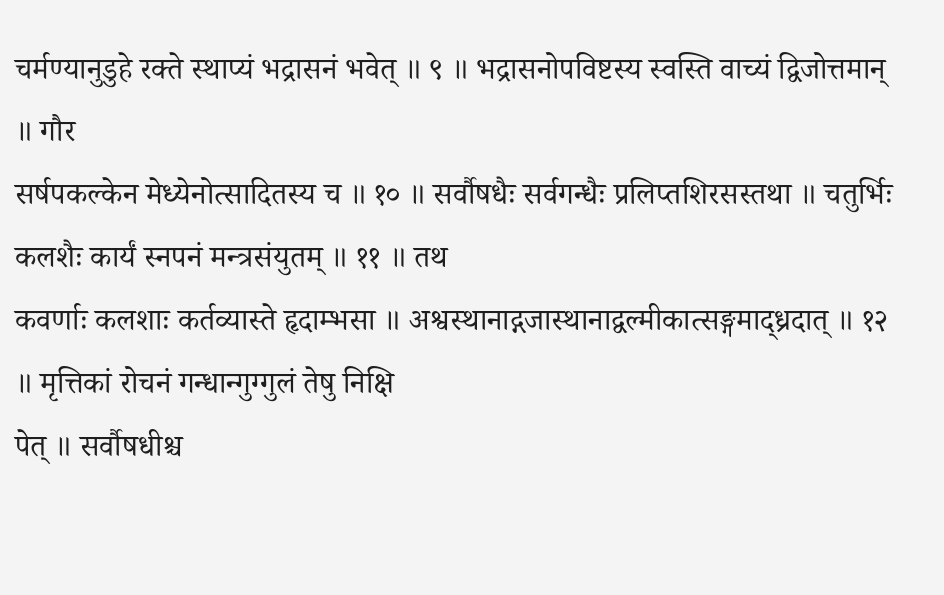चर्मण्यानुडुहे रक्ते स्थाप्यं भद्रासनं भवेत् ॥ ९ ॥ भद्रासनोपविष्टस्य स्वस्ति वाच्यं द्विजोत्तमान् ॥ गौर
सर्षपकल्केन मेध्येनोत्सादितस्य च ॥ १० ॥ सर्वौषधैः सर्वगन्धैः प्रलिप्तशिरसस्तथा ॥ चतुर्भिः कलशैः कार्यं स्नपनं मन्त्रसंयुतम् ॥ ११ ॥ तथ
कवर्णाः कलशाः कर्तव्यास्ते हृदाम्भसा ॥ अश्वस्थानाद्गजास्थानाद्वल्मीकात्सङ्गमाद्ध्रदात् ॥ १२ ॥ मृत्तिकां रोचनं गन्धान्गुग्गुलं तेषु निक्षि
पेत् ॥ सर्वौषधीश्च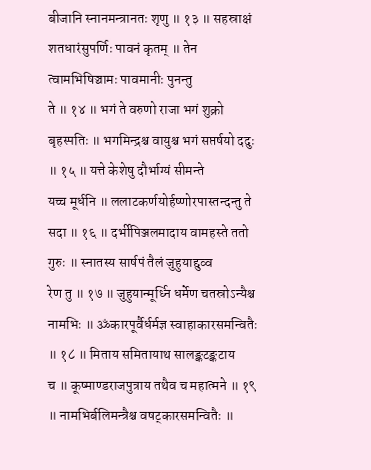बीजानि स्नानमन्त्रानतः शृणु ॥ १३ ॥ सहस्राक्षं शतधारंसुपर्णिः पावनं कृतम् ॥ तेन त्वामभिषिञ्चामः पावमानीः पुनन्तु
ते ॥ १४ ॥ भगं ते वरुणो राजा भगं शुक्रो बृहस्पतिः ॥ भगमिन्द्रश्च वायुश्च भगं सप्तर्षयो ददुः ॥ १५ ॥ यत्ते केशेषु दौर्भाग्यं सीमन्ते
यच्च मूर्धनि ॥ ललाटकर्णयोर्हष्णोरपास्तन्दन्तु ते सदा ॥ १६ ॥ दर्भीपिञ्जलमादाय वामहस्ते ततो गुरुः ॥ स्नातस्य सार्षपं तैलं जुहुयाद्दुव्व
रेण तु ॥ १७ ॥ जुहुयान्मूर्ध्नि धर्मेण चतस्रोऽन्यैश्च नामभिः ॥ ॐकारपूर्वैर्धर्मज्ञ स्वाहाकारसमन्वितैः ॥ १८ ॥ मिताय समितायाथ सालङ्कटङ्कटाय
च ॥ कूष्माण्डराजपुत्राय तथैव च महात्मने ॥ १९ ॥ नामभिर्बलिमन्त्रैश्च वषट्कारसमन्वितैः ॥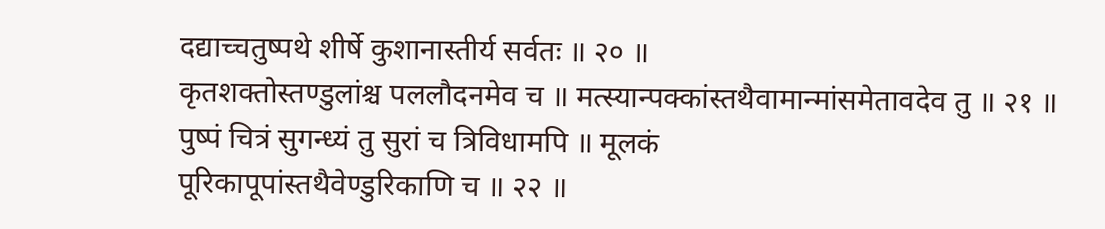दद्याच्चतुष्पथे शीर्षे कुशानास्तीर्य सर्वतः ॥ २० ॥
कृतशक्तोस्तण्डुलांश्च पललौदनमेव च ॥ मत्स्यान्पक्कांस्तथैवामान्मांसमेतावदेव तु ॥ २१ ॥ पुष्पं चित्रं सुगन्ध्यं तु सुरां च त्रिविधामपि ॥ मूलकं
पूरिकापूपांस्तथैवेण्डुरिकाणि च ॥ २२ ॥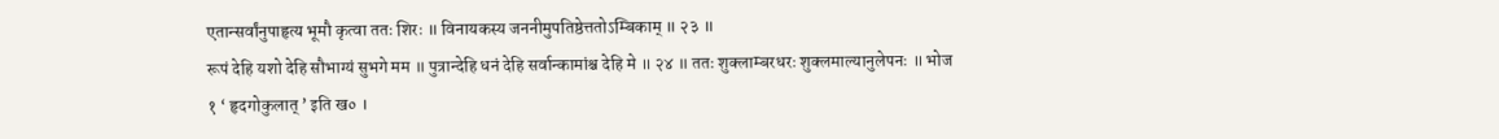एतान्सर्वांनुपाहृत्य भूमौ कृत्वा ततः शिरः ॥ विनायकस्य जननीमुपतिष्ठेत्ततोऽम्बिकाम् ॥ २३ ॥
रूपं देहि यशो देहि सौभाग्यं सुभगे मम ॥ पुत्रान्देहि धनं देहि सर्वान्कामांश्च देहि मे ॥ २४ ॥ ततः शुक्लाम्बरधरः शुक्लमाल्यानुलेपनः ॥ भोज
१ ‘ हृदगोकुलात् ’ इति ख० ।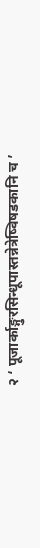२ ‘ पूजार्काङ्गुरसिन्धूपास्तन्नेत्रेष्विषडकानि च ’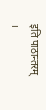इति पाठान्तरम् ।